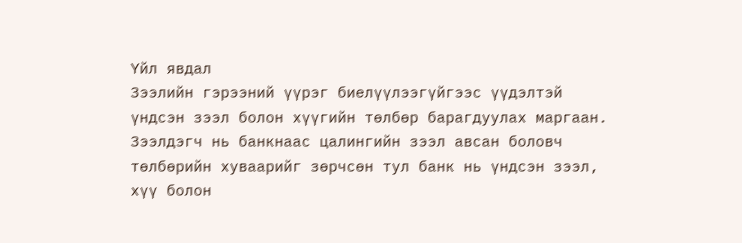Үйл явдал
Зээлийн гэрээний үүрэг биелүүлээгүйгээс үүдэлтэй үндсэн зээл болон хүүгийн төлбөр барагдуулах маргаан. Зээлдэгч нь банкнаас цалингийн зээл авсан боловч төлбөрийн хуваарийг зөрчсөн тул банк нь үндсэн зээл, хүү болон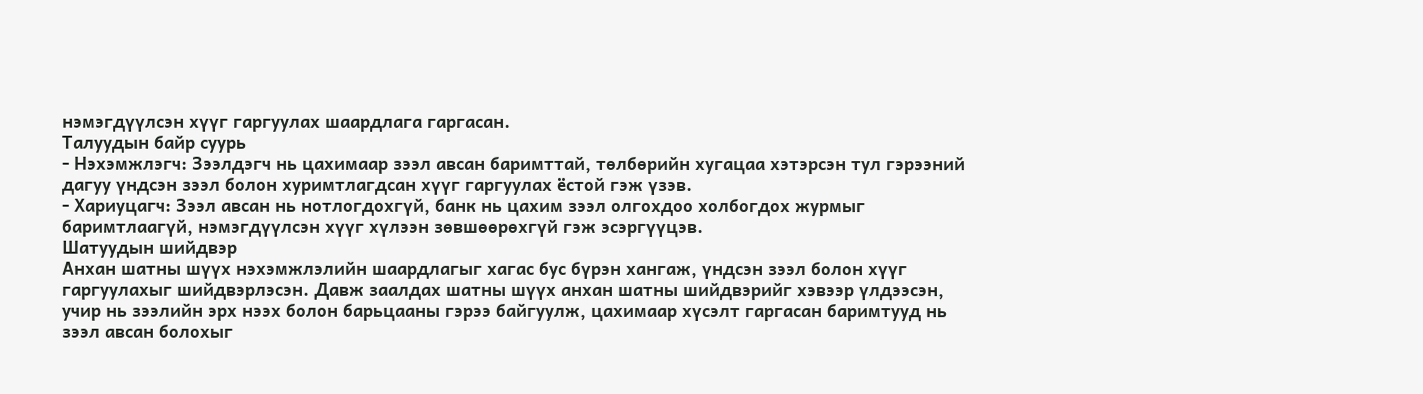нэмэгдүүлсэн хүүг гаргуулах шаардлага гаргасан.
Талуудын байр суурь
- Нэхэмжлэгч: Зээлдэгч нь цахимаар зээл авсан баримттай, төлбөрийн хугацаа хэтэрсэн тул гэрээний дагуу үндсэн зээл болон хуримтлагдсан хүүг гаргуулах ёстой гэж үзэв.
- Хариуцагч: Зээл авсан нь нотлогдохгүй, банк нь цахим зээл олгохдоо холбогдох журмыг баримтлаагүй, нэмэгдүүлсэн хүүг хүлээн зөвшөөрөхгүй гэж эсэргүүцэв.
Шатуудын шийдвэр
Анхан шатны шүүх нэхэмжлэлийн шаардлагыг хагас бус бүрэн хангаж, үндсэн зээл болон хүүг гаргуулахыг шийдвэрлэсэн. Давж заалдах шатны шүүх анхан шатны шийдвэрийг хэвээр үлдээсэн, учир нь зээлийн эрх нээх болон барьцааны гэрээ байгуулж, цахимаар хүсэлт гаргасан баримтууд нь зээл авсан болохыг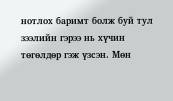нотлох баримт болж буй тул зээлийн гэрээ нь хүчин төгөлдөр гэж үзсэн. Мөн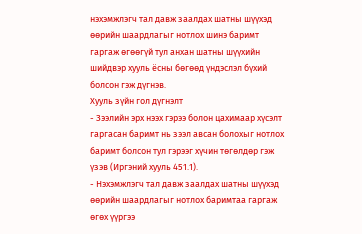нэхэмжлэгч тал давж заалдах шатны шүүхэд өөрийн шаардлагыг нотлох шинэ баримт гаргаж өгөөгүй тул анхан шатны шүүхийн шийдвэр хууль ёсны бөгөөд үндэслэл бүхий болсон гэж дүгнэв.
Хууль зүйн гол дүгнэлт
- Зээлийн эрх нээх гэрээ болон цахимаар хүсэлт гаргасан баримт нь зээл авсан болохыг нотлох баримт болсон тул гэрээг хүчин төгөлдөр гэж үзэв (Иргэний хууль 451.1).
- Нэхэмжлэгч тал давж заалдах шатны шүүхэд өөрийн шаардлагыг нотлох баримтаа гаргаж өгөх үүргээ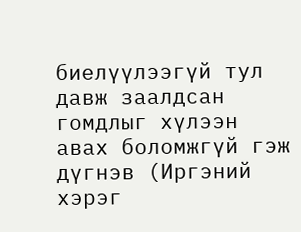биелүүлээгүй тул давж заалдсан гомдлыг хүлээн авах боломжгүй гэж дүгнэв (Иргэний хэрэг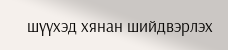шүүхэд хянан шийдвэрлэх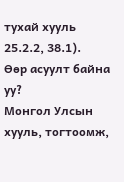тухай хууль 25.2.2, 38.1).
Өөр асуулт байна уу?
Монгол Улсын хууль, тогтоомж,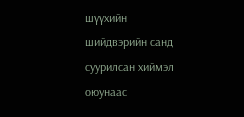шүүхийн шийдвэрийн санд суурилсан хиймэл оюунаас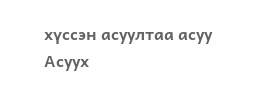хүссэн асуултаа асуу
Асуух